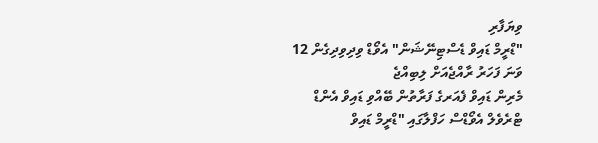ވިޔަފާރި
"ޑްރީމް ޑައިވް ޑެސްޓިނޭޝަން" އެވޯޑް ވިދިވިދިގެން 12 ވަނަ ފަހަރު ރާއްޖެއަށް ލިބިއްޖެ
މެރިން ޑައިވް ފެއަރގެ ފަރާތުން ބޭއްވި ޑައިވް އެންޑް ޓްރެވެލް އެވޯޑްސް ހަފްލާގައި "ޑްރީމް ޑައިވް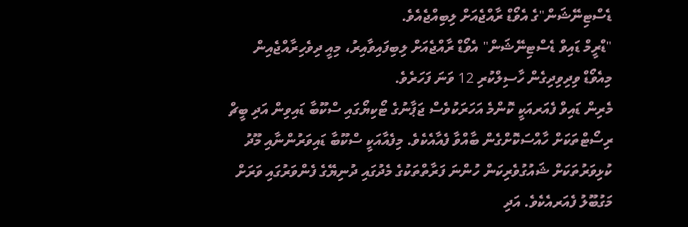ޑެސްޓިނޭޝަން"ގެ އެވޯޑް ރާއްޖެއަށް ލިބިއްޖެއެވެ.
"ޑްރީމް ޑައިވް ޑެސްޓިނޭޝަން" އެވޯޑް ރާއްޖެއަށް ލިބިފައިވާއިރު، މިއީ ދިވެހިރާއްޖެއިން މިއެވޯޑް ވިދިވިދިގެން ހާސިލްކުރި 12 ވަނަ ފަހަރެވެ.
މެރިން ޑައިވް ފެއަރއަކީ ކޮންމެ އަހަރަކުވެސް ޖަޕާނުގެ ޓޯކިޔޯގައި ސްކޫބާ ޑައިވިން އަދި ބީޗް ރިސޯޓްތަކަށް ހާއްސަކޮށްގެން ބާއްވާ ފެއާއެކެވެ. މިފެއާއަކީ ސްކޫބާ ޑައިވަރުންނާއި މޫދު ކުޅިވަރުތަކަށް ޝައުގުވެރިކަން ހުންނަ ފަރާތްތަކުގެ މެދުގައި ދުނިޔޭގެ ފެންވަރުގައި ވަރަށް މަގުބޫލު ފެއަރއެކެވެ. އަދި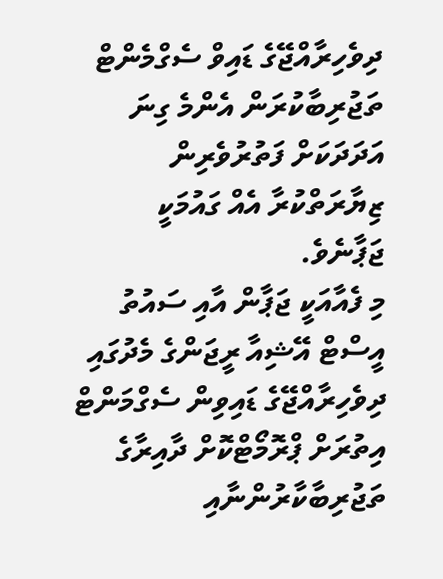ދިވެހިރާއްޖޭގެ ޑައިވް ސެގްމެންޓް ތަޖުރިބާކުރަން އެންމެ ގިނަ އަދަދަކަށް ފަތުރުވެރިން ޒިޔާރަތްކުރާ އެއް ގައުމަކީ ޖަޕާނެވެ.
މި ފެއާއަކީ ޖަޕާން އާއި ސައުތު އީސްޓް އޭޝިއާ ރީޖަންގެ މެދުގައި ދިވެހިރާއްޖޭގެ ޑައިވިން ސެގްމަންޓް އިތުރަށް ޕްރޮމޯޓްކޮށް ދާއިރާގެ ތަޖުރިބާކާރުންނާއި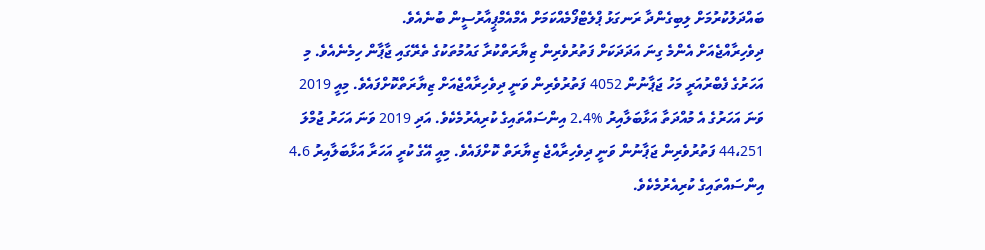ބައްދަލުކުރުމަށް ލިބިގެންދާ ރަނގަޅު ޕްލެޓްފޯމެއްކަމަށް އެމްއެމްޕީއާރުސީން ބުނެއެވެ.
ދިވެހިރާއްޖެއަށް އެންމެ ގިނަ އަދަދަކަށް ފަތުރުވެރިން ޒިޔާރަތްކުރާ ގައުމުތަކުގެ ތެރޭގައި ޖާޕާން ހިމެނެއެވެ. މި އަހަރުގެ ފެބްރުއަރީ މަހު ޖަޕާނުން 4052 ފަތުރުވެރިން ވަނީ ދިވެހިރާއްޖެއަށް ޒިޔާރަތްކޮށްފައެވެ. މިއީ 2019 ވަނަ އަހަރުގެ އެ މުއްދަތާ އަޅާބަލާއިރު %2.4 އިންސައްތައިގެ ކުރިއެރުމެކެވެ. އަދި 2019 ވަނަ އަހަރު ޖުމްލަ 44،251 ފަތުރުވެރިން ޖަޕާނުން ވަނީ ދިވެހިރާއްޖެ ޒިޔާރަތް ކޮށްފައެވެ. މިއީ އޭގެ ކުރީ އަހަރާ އަޅާބަލާއިރު 4.6 އިންސައްތައިގެ ކުރިއެރުމެކެވެ.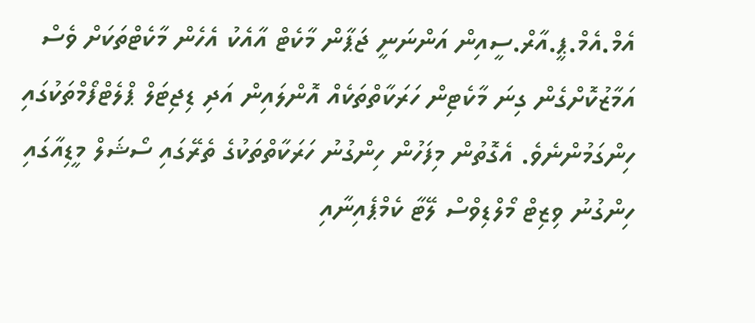އެމް.އެމް.ޕީ.އާރް.ސީއިން އަންނަނީ ޖަޕާން މާކެޓް އާއެކު އެހެން މާކެޓްތަކަށް ވެސް އަމާޒުކޮށްގެން ގިނަ މާކެޓިން ހަރަކާތްތަކެއް އޮންލައިން އަދި ޑިޖިޓަލް ޕްލެޓްފޯމްތަކުގައި ހިންގަމުންނެވެ. އެގޮތުން މިފަހުން ހިންގުނު ހަރަކާތްތަކުގެ ތެރޭގައި ސޯޝަލް މީޑިއާގައި ހިންގުނު ވިޒިޓް މޯލްޑިވްސް ލޭޓާ ކެމްޕެއިނާއި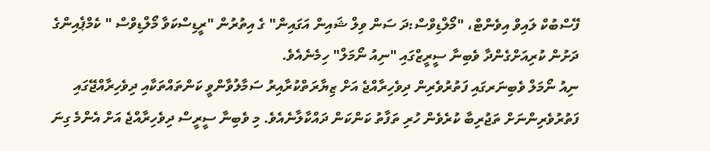ފޭސްބުކް ލައިވް އިވެންޓް، "މޯލްޑިވްސް:ދަ ސަން ވިލް ޝައިން އަގައިން" ގެ އިތުރުން "ރީޑިސްކަވާ މޯލްޑިވްސް " ކެމްޕެއިންގެ ދަށުން ކުރިއަށްގެންދާ ވެބިނާ ސީރީޒްގައި "ނިއު ނޯމަލް" ހިމެނެއެވެ.
ނިއު ނޯމަލް ވެބިނަރގައި ފަތުރުވެރިން ދިވެހިރާއްޖެ އަށް ޒިޔާރަތްކުރާއިރު ސަމާލުވާންވީ ކަންތައްތަކާއި ދިވެހިރާއްޖޭގައި ފަތުރުވެރިންނަށް ތަޖުރިބާ ކުރެވެން ހުރި ތަފާތު ކަންކަން ދައްކާލާނެއެވެ. މި ވެބިނާ ސީރީސް ދިވެހިރާއްޖެ އަށް އެންމެ ގިނަ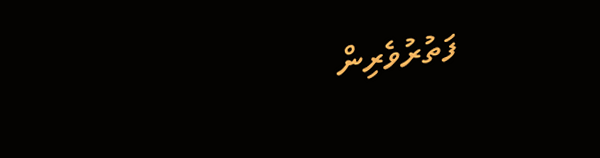ފަތުރުވެރިން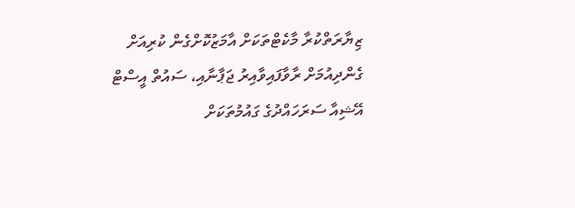ޒިޔާރަތްކުރާ މާކެޓްތަކަށް އާމަޒުކޮށްގެން ކުރިއަށް ގެންދިއުމަށް ރާވާފައިވާއިރު ޖަޕާނާއި، ސައުތް އީސްޓް އޭޝިއާ ސަރަހައްދުގެ ގައުމުތަކަށް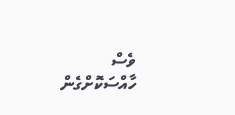ވެސް ހާއްސަކޮށްގެން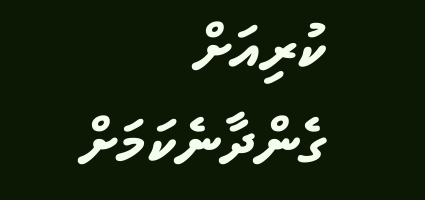ކުރިއަށް ގެންދާނެކަމަށް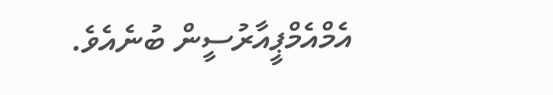އެމްއެމްޕީއާރުސީން ބުނެއެވެ.